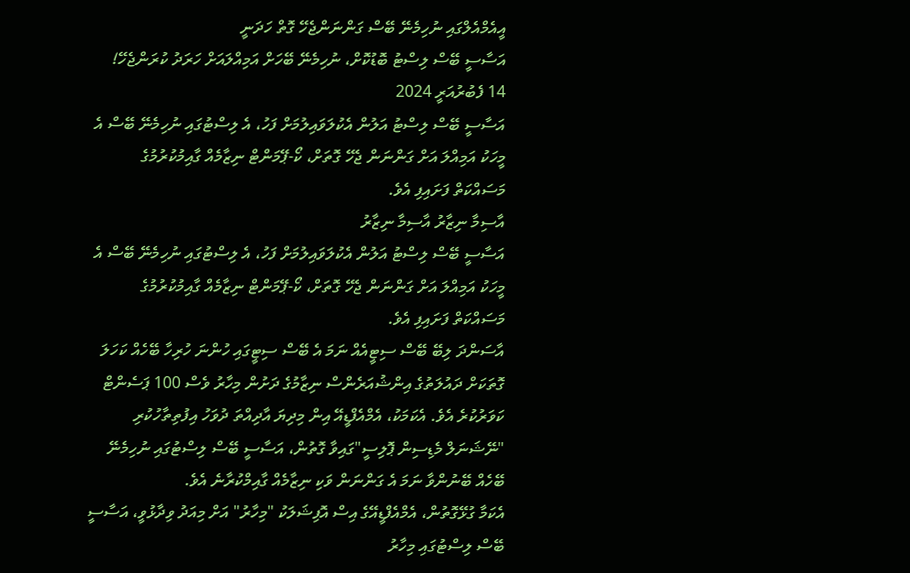އީއެމްއެލްގައި ނުހިމެނޭ ބޭސް ގަންނަންޖެހޭ ގޮތް ހަދަނީ
އަސާސީ ބޭސް ލިސްޓު ބޮޑުކޮށް، ނުހިމެނޭ ބޭހަށް އަމިއްލައަށް ހަރަދު ކުރަންޖެހޭ!
14 ފެބުރުއަރީ 2024
އަސާސީ ބޭސް ލިސްޓު އަލުން އެކުލަވައިލުމަށް ފަހު، އެ ލިސްޓުގައި ނުހިމެނޭ ބޭސް އެ މީހަކު އަމިއްލަ އަށް ގަންނަން ޖެހޭ ގޮތަށް، ކޯ-ޕޭމަންޓް ނިޒާމެއް ގާއިމުކުރުމުގެ މަސައްކަތް ފަށައިފި އެވެ.
އާސިމާ ނިޒާރު އާސިމާ ނިޒާރު
އަސާސީ ބޭސް ލިސްޓު އަލުން އެކުލަވައިލުމަށް ފަހު، އެ ލިސްޓުގައި ނުހިމެނޭ ބޭސް އެ މީހަކު އަމިއްލަ އަށް ގަންނަން ޖެހޭ ގޮތަށް، ކޯ-ޕޭމަންޓް ނިޒާމެއް ގާއިމުކުރުމުގެ މަސައްކަތް ފަށައިފި އެވެ.
އާސަންދަ ލިބޭ ބޭސް ސިޓީއެއް ނަމަ އެ ބޭސް ސިޓީގައި ހުންނަ ހުރިހާ ބޭހެއް ކަހަލަ ގޮތަކަށް ދައުލަތުގެ އިންޝުއަރެންސް ނިޒާމުގެ ދަށުން މިހާރު ވެސް 100 ޕަސެންޓް ކަވަރުކުރެ އެވެ. އެކަމަކު، އެމްއެފްޑީއޭ އިން މިދިޔަ އާދިއްތަ ދުވަހު އިފުތިތާހުކުރި "ނޭޝަނަލް މެޑިސިން ޕޮލިސީ"ގައިވާ ގޮތުން، އަސާސީ ބޭސް ލިސްޓުގައި ނުހިމެނޭ ބޭހެއް ބޭނުންވާ ނަމަ އެ ގަންނަން ވަކި ނިޒާމެއް ގާއިމްކުރާނެ އެވެ.
އެކަމާ ގުޅޭގޮތުން، އެމްއެފްޑީއޭގެ އިސް އޮފިޝަލަކު "މިހާރު" އަށް މިއަދު ވިދާޅުވީ، އަސާސީ ބޭސް ލިސްޓުގައި މިހާރު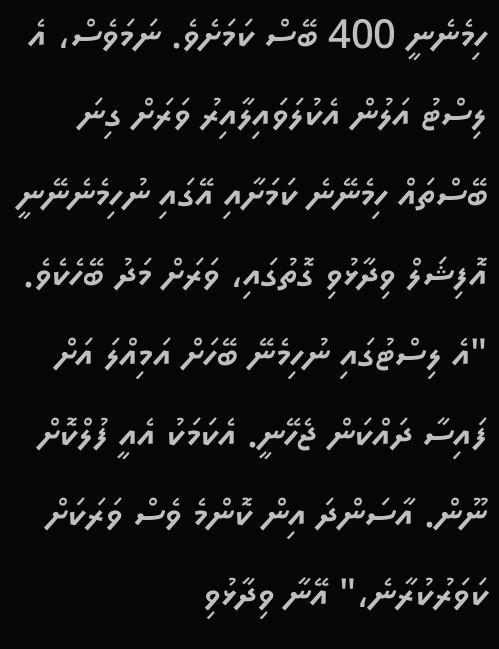ހިމެނެނީ 400 ބޭސް ކަމަށެވެ. ނަމަވެސް، އެ ލިސްޓު އަލުން އެކުލަވައިލާއިރު ވަރަށް ގިނަ ބޭސްތައް ހިމެނޭނެ ކަމަށާއި އޭގައި ނުހިމެނެނޭނީ އޮފިޝަލް ވިދާޅުވި ގޮތުގައި، ވަރަށް މަދު ބޭހެކެވެ.
"އެ ލިސްޓުގައި ނުހިމެނޭ ބޭހަށް އަމިއްލަ އަށް ފައިސާ ދައްކަން ޖެހޭނީ. އެކަމަކު އެއީ ފުލްކޮށް ނޫން. އާސަންދަ އިން ކޮންމެ ވެސް ވަރަކަށް ކަވަރުކުރާނެ،" އޭނާ ވިދާޅުވި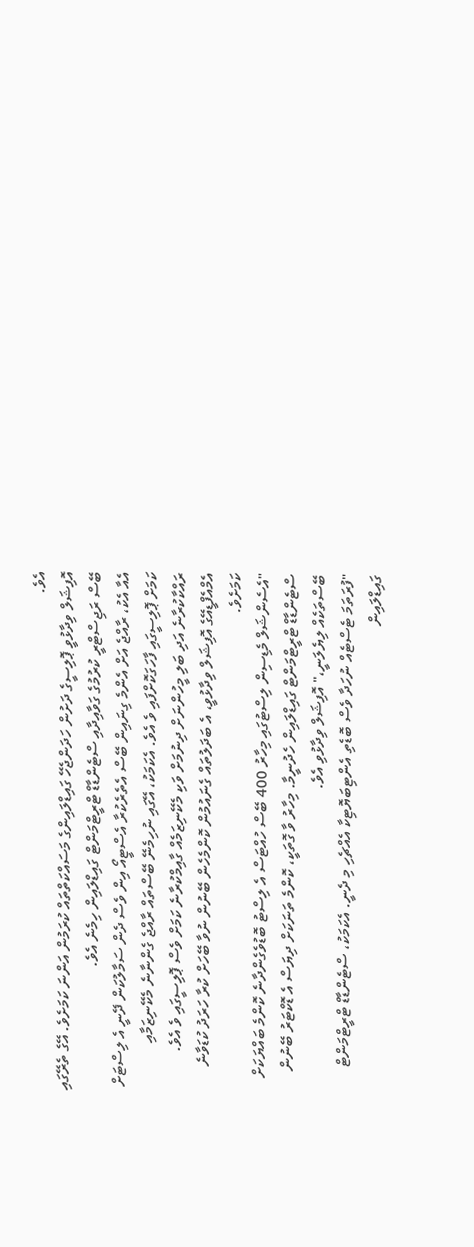އެވެ.
އޮފިޝަލް ވިދާޅުވީ ޕޮލިސީގެ ދަށުން ހަދަންޖެހޭ ގައިޑްލައިންގެ މަސައްކަތްތައް ކުރަމުން އަންނަ ކަމަށެވެ. އޭގެ ތެރޭގައި ބޭސް ރަޖިސްޓްރީ ކުރުމުގެ ގަވާއިދާއި ސްޓެންޑާޑް ޓްރީޓްމަންޓް ގައިޑްލައިން ހިމެނެ އެވެ.
އެއާ އެކު، ރާއްޖެ އަށް އެންމެ ގިނައިން ބޭސް އެތެރެކުރާ އެސްޓީއޯ އިން ވެސް ދެން ސަމާލުކަން ދޭނީ އެ ލިސްޓަށް ކަމަށް ޕޮލިސީގައި ފާހަގަކޮށްފައި ވެ އެވެ. އެކަމަކު، އޭގައި ނުހިމެނޭ ބޭސްތައް ރާއްޖެ ގެންނާނެ މެކޭނިޒަމާއި ރައްކާކުރާނެ އަދި ބަލި މީހުންނަށް ދިނުމަށް ވަކި މެކޭނިޒަމެއް ގާއިމްކުރާނެ ކަމަށް ވެސް ޕޮލިސީގައި ވެ އެވެ.
އެމްއެފްޑީއޭގެ އޮފިޝަލް ވިދާޅުވީ، އެ ބަދަލުތައް ގެނައުމުން ކޮންމެހެން ބޭނުން ނުވާ ބޭހަށް ކުރާ ހަރަދު ކުޑަވާނެ ކަމަށެވެ.
"އެސެންޝަލް މެޑިސިން ލިސްޓުގައި މިހާރު 400 ބޭސް ހުއްޓަސް އެ ލިސްޓު ބޮޑުވެގެންދާނެ ކޮންމެ ބައްޔަކަށް ސްޓެންޑާޑް ޓްރީޓްމަންޓް ގައިޑްލައިން ހެދުނީމާ. މިހާރު ވާ ގޮތަކީ، ކޮންމެ ތަނަކަށް ދިޔަސް އެ ޑޮކްޓަރު ބޭނުން ބޭސްތަކެއް ލިޔެލަނީ،" އޮފިޝަލް ވިދާޅުވި އެވެ.
"ފުރަތަމަ ޓެސްޓެއް ނުހަދާ ވެސް ބޮޑެތި އެންޓިބަޔޮޓިކާ އެއްޗެހި މި ދެނީ. އެކަމަކު، ސްޓެންޑާޑް ޓްރީޓްމަންޓް ގައިޑްލައިން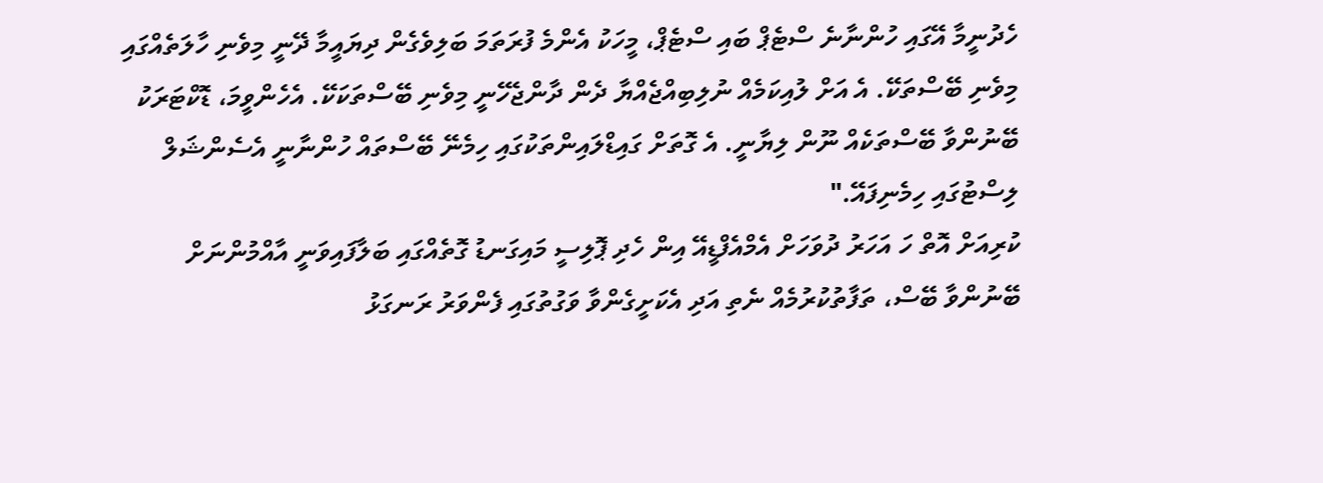ހެދުނީމާ އޭގައި ހުންނާނެ ސްޓެޕް ބައި ސްޓެޕް، މީހަކު އެންމެ ފުރަތަމަ ބަލިވެގެން ދިޔައީމާ ދޭނީ މިވެނި ހާލަތެއްގައި މިވެނި ބޭސްތަކޭ. އެ އަށް ލުއިކަމެއް ނުލިބިއްޖެއްޔާ ދެން ދާންޖެހޭނީ މިވެނި ބޭސްތަކަކޭ. އެހެންވީމަ، ޑޮކްޓަރަކު ބޭނުންވާ ބޭސްތަކެއް ނޫން ލިޔާނީ. އެ ގޮތަށް ގައިޑްލައިންތަކުގައި ހިމެނޭ ބޭސްތައް ހުންނާނީ އެސެންޝަލް ލިސްޓުގައި ހިމެނިފައޭ."
ކުރިއަށް އޮތް ހަ އަހަރު ދުވަހަށް އެމްއެފްޑީއޭ އިން ހެދި ޕޮލިސީ މައިގަނޑު ގޮތެއްގައި ބަލާފައިވަނީ އާއްމުންނަށް ބޭނުންވާ ބޭސް، ތަފާތުކުރުމެއް ނެތި އަދި އެކަށީގެންވާ ވަގުތުގައި ފެންވަރު ރަނގަޅު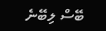ބޭސް ލިބޭނެ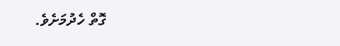ގޮތް ހެދުމަށެވެ.